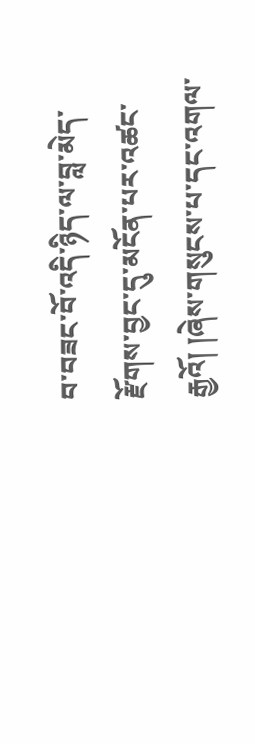བ་བཟང་བོ་འདི་ཉིད་ལ་བླ་མེད་རྫོགས་བྱང་དུ་མངོན་པར་འཚང་རྒྱའོ། །ཞེས་གསུངས་པ་དང་འགལ་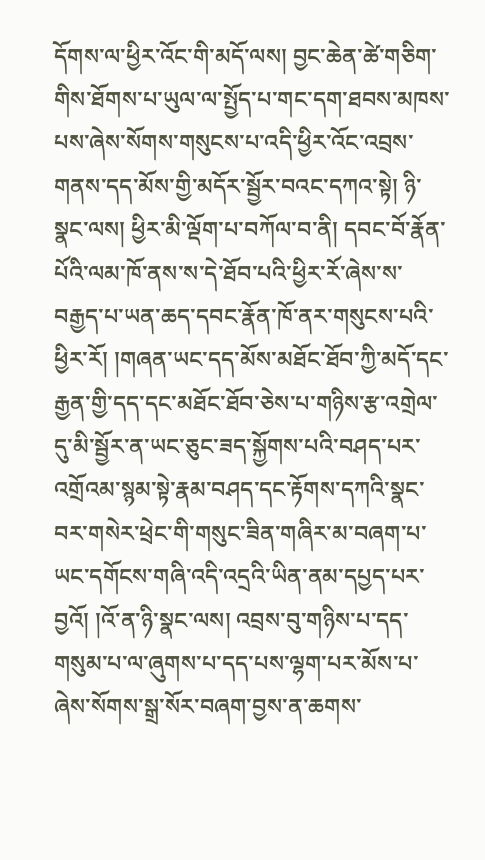དོགས་ལ་ཕྱིར་འོང་གི་མདོ་ལས། བྱང་ཆེན་ཚེ་གཅིག་གིས་ཐོགས་པ་ཡུལ་ལ་སྤྱོད་པ་གང་དག་ཐབས་མཁས་པས་ཞེས་སོགས་གསུངས་པ་འདི་ཕྱིར་འོང་འབྲས་གནས་དད་མོས་གྱི་མདོར་སྦྱོར་བའང་དཀའ་སྟེ། ཉི་སྣང་ལས། ཕྱིར་མི་ལྡོག་པ་བཀོལ་བ་ནི། དབང་བོ་རྣོན་པོའི་ལམ་ཁོ་ནས་ས་དེ་ཐོབ་པའི་ཕྱིར་རོ་ཞེས་ས་བརྒྱད་པ་ཡན་ཆད་དབང་རྣོན་ཁོ་ནར་གསུངས་པའི་ཕྱིར་རོ། །གཞན་ཡང་དད་མོས་མཐོང་ཐོབ་ཀྱི་མདོ་དང་རྒྱན་གྱི་དད་དང་མཐོང་ཐོབ་ཅེས་པ་གཉིས་རྩ་འགྲེལ་དུ་མི་སྦྱོར་ན་ཡང་ཅུང་ཟད་སྐྱོགས་པའི་བཤད་པར་འགྲོའམ་སྙམ་སྟེ་རྣམ་བཤད་དང་རྟོགས་དཀའི་སྣང་བར་གསེར་ཕྲེང་གི་གསུང་ཟིན་གཞིར་མ་བཞག་པ་ཡང་དགོངས་གཞི་འདི་འདྲའི་ཡིན་ནམ་དཔྱད་པར་བྱའོ། །འོ་ན་ཉི་སྣང་ལས། འབྲས་བུ་གཉིས་པ་དད་གསུམ་པ་ལ་ཞུགས་པ་དད་པས་ལྷག་པར་མོས་པ་ཞེས་སོགས་སྒྲ་སོར་བཞག་བྱས་ན་ཆགས་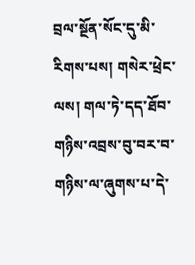བྲལ་སྔོན་སོང་དུ་མི་རིགས་པས། གསེར་ཕྲེང་ལས། གལ་ཏེ་དད་ཐོབ་གཉིས་འབྲས་བུ་བར་བ་གཉིས་ལ་ཞུགས་པ་དེ་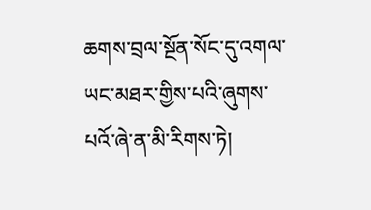ཆགས་བྲལ་སྔོན་སོང་དུ་འགལ་ཡང་མཐར་གྱིས་པའི་ཞུགས་པའོ་ཞེ་ན་མི་རིགས་ཏེ།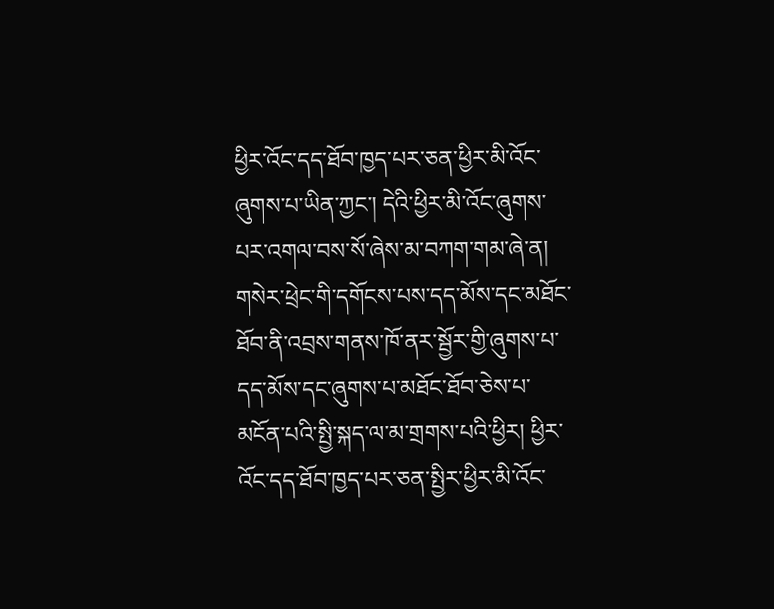ཕྱིར་འོང་དད་ཐོབ་ཁྱད་པར་ཅན་ཕྱིར་མི་འོང་ཞུགས་པ་ཡིན་ཀྱང་། དེའི་ཕྱིར་མི་འོང་ཞུགས་པར་འགལ་བས་སོ་ཞེས་མ་བཀག་གམ་ཞེ་ན། གསེར་ཕྲེང་གི་དགོངས་པས་དད་མོས་དང་མཐོང་ཐོབ་ནི་འབྲས་གནས་ཁོ་ནར་སྦྱོར་གྱི་ཞུགས་པ་དད་མོས་དང་ཞུགས་པ་མཐོང་ཐོབ་ཅེས་པ་མངོན་པའི་སྤྱི་སྐད་ལ་མ་གྲགས་པའི་ཕྱིར། ཕྱིར་འོང་དད་ཐོབ་ཁྱད་པར་ཅན་སྤྱིར་ཕྱིར་མི་འོང་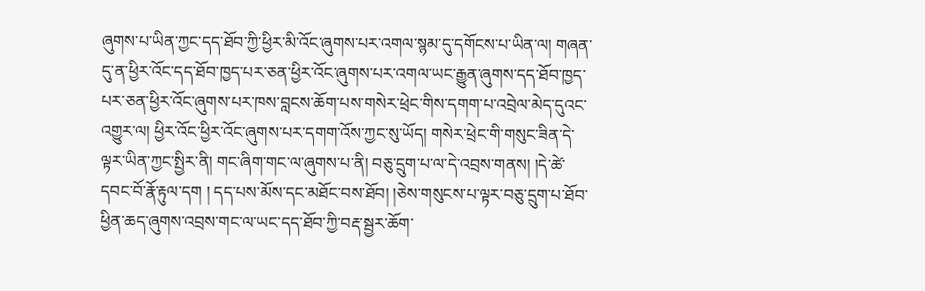ཞུགས་པ་ཡིན་ཀྱང་དད་ཐོབ་ཀྱི་ཕྱིར་མི་འོང་ཞུགས་པར་འགལ་སྙམ་དུ་དགོངས་པ་ཡིན་ལ། གཞན་དུ་ན་ཕྱིར་འོང་དད་ཐོབ་ཁྱད་པར་ཅན་ཕྱིར་འོང་ཞུགས་པར་འགལ་ཡང་རྒྱུན་ཞུགས་དད་ཐོབ་ཁྱད་པར་ཅན་ཕྱིར་འོང་ཞུགས་པར་ཁས་བླངས་ཆོག་པས་གསེར་ཕྲེང་གིས་དགག་པ་འབྲེལ་མེད་དུའང་འགྱུར་ལ། ཕྱིར་འོང་ཕྱིར་འོང་ཞུགས་པར་དགག་འོས་ཀྱང་སུ་ཡོད། གསེར་ཕྲེང་གི་གསུང་ཟིན་དེ་ལྟར་ཡིན་ཀྱང་སྤྱིར་ནི། གང་ཞིག་གང་ལ་ཞུགས་པ་ནི། བཅུ་དྲུག་པ་ལ་དེ་འབྲས་གནས། །དེ་ཚེ་དབང་བོ་རྣོ་རྟུལ་དག ། དད་པས་མོས་དང་མཐོང་བས་ཐོབ། །ཅེས་གསུངས་པ་ལྟར་བཅུ་དྲུག་པ་ཐོབ་ཕྱིན་ཆད་ཞུགས་འབྲས་གང་ལ་ཡང་དད་ཐོབ་ཀྱི་བརྡ་སྦྱར་ཆོག་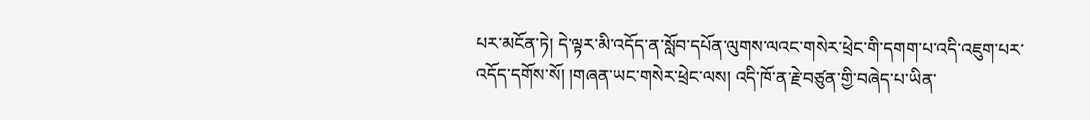པར་མངོན་ཏེ། དེ་ལྟར་མི་འདོད་ན་སློབ་དཔོན་ལུགས་ལའང་གསེར་ཕྲེང་གི་དགག་པ་འདི་འཇུག་པར་འདོད་དགོས་སོ། །གཞན་ཡང་གསེར་ཕྲེང་ལས། འདི་ཁོ་ན་རྗེ་བཙུན་གྱི་བཞེད་པ་ཡིན་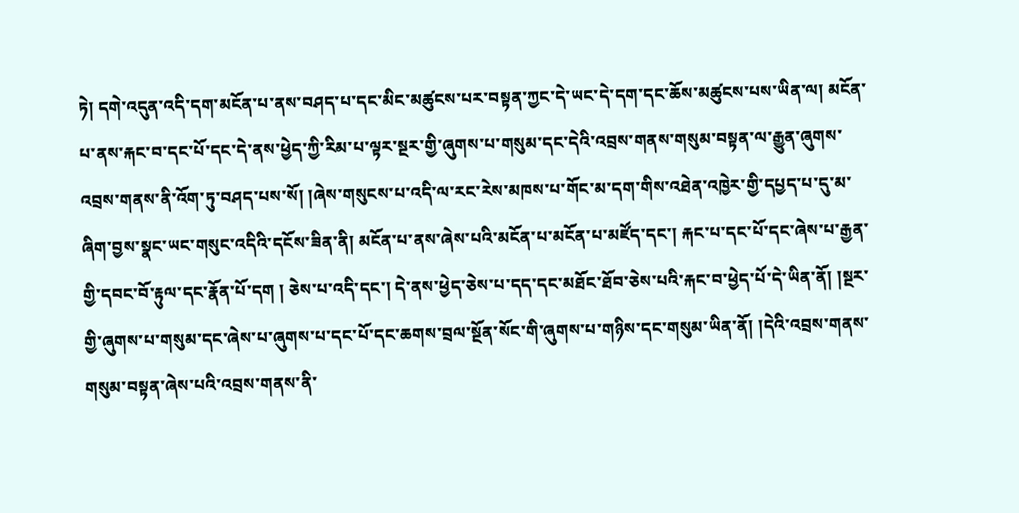ཏེ། དགེ་འདུན་འདི་དག་མངོན་པ་ནས་བཤད་པ་དང་མིང་མཚུངས་པར་བསྟན་ཀྱང་དེ་ཡང་དེ་དག་དང་ཆོས་མཚུངས་པས་ཡིན་ལ། མངོན་པ་ནས་རྐང་བ་དང་པོ་དང་དེ་ནས་ཕྱེད་ཀྱི་རིམ་པ་ལྟར་སྔར་གྱི་ཞུགས་པ་གསུམ་དང་དེའི་འབྲས་གནས་གསུམ་བསྟན་ལ་རྒྱུན་ཞུགས་འབྲས་གནས་ནི་འོག་ཏུ་བཤད་པས་སོ། །ཞེས་གསུངས་པ་འདི་ལ་རང་རེས་མཁས་པ་གོང་མ་དག་གིས་འཐེན་འཁྱེར་གྱི་དཔྱད་པ་དུ་མ་ཞིག་བྱས་སྣང་ཡང་གསུང་འདིའི་དངོས་ཟིན་ནི། མངོན་པ་ནས་ཞེས་པའི་མངོན་པ་མངོན་པ་མཛོད་དང་། རྐང་པ་དང་པོ་དང་ཞེས་པ་རྒྱན་གྱི་དབང་བོ་རྟུལ་དང་རྣོན་པོ་དག ། ཅེས་པ་འདི་དང་། དེ་ནས་ཕྱེད་ཅེས་པ་དད་དང་མཐོང་ཐོབ་ཅེས་པའི་རྐང་བ་ཕྱེད་པོ་དེ་ཡིན་ནོ། །སྔར་གྱི་ཞུགས་པ་གསུམ་དང་ཞེས་པ་ཞུགས་པ་དང་པོ་དང་ཆགས་བྲལ་སྔོན་སོང་གི་ཞུགས་པ་གཉིས་དང་གསུམ་ཡིན་ནོ། །དེའི་འབྲས་གནས་གསུམ་བསྟན་ཞེས་པའི་འབྲས་གནས་ནི་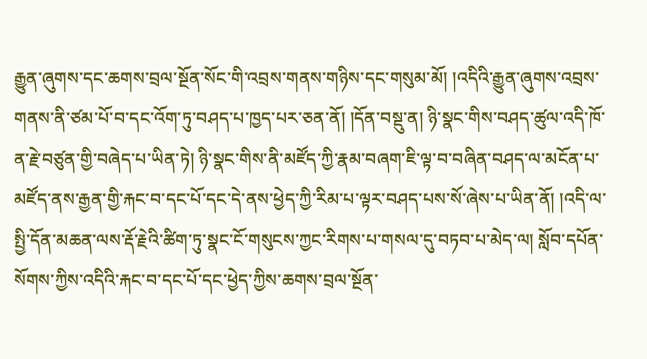རྒྱུན་ཞུགས་དང་ཆགས་བྲལ་སྔོན་སོང་གི་འབྲས་གནས་གཉིས་དང་གསུམ་མོ། །འདིའི་རྒྱུན་ཞུགས་འབྲས་གནས་ནི་ཙམ་པོ་བ་དང་འོག་ཏུ་བཤད་པ་ཁྱད་པར་ཅན་ནོ། །དོན་བསྡུ་ན། ཉི་སྣང་གིས་བཤད་ཚུལ་འདི་ཁོ་ན་རྗེ་བཙུན་གྱི་བཞེད་པ་ཡིན་ཏེ། ཉི་སྣང་གིས་ནི་མཛོད་ཀྱི་རྣམ་བཞག་ཇི་ལྟ་བ་བཞིན་བཤད་ལ་མངོན་པ་མཛོད་ནས་རྒྱན་གྱི་རྐང་བ་དང་པོ་དང་དེ་ནས་ཕྱེད་ཀྱི་རིམ་པ་ལྟར་བཤད་པས་སོ་ཞེས་པ་ཡིན་ནོ། །འདི་ལ་སྤྱི་དོན་མཆན་ལས་རྡོ་རྗེའི་ཚིག་ཏུ་སྣང་ངོ་གསུངས་ཀྱང་རིགས་པ་གསལ་དུ་བཏབ་པ་མེད་ལ། སློབ་དཔོན་སོགས་ཀྱིས་འདིའི་རྐང་བ་དང་པོ་དང་ཕྱེད་ཀྱིས་ཆགས་བྲལ་སྔོན་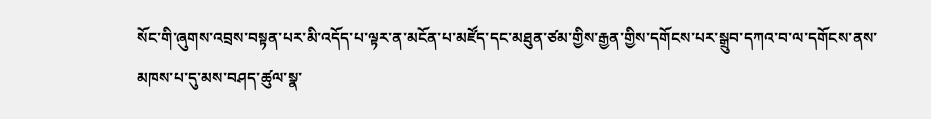སོང་གི་ཞུགས་འབྲས་བསྟན་པར་མི་འདོད་པ་ལྟར་ན་མངོན་པ་མཛོད་དང་མཐུན་ཙམ་གྱིས་རྒྱན་གྱིས་དགོངས་པར་སྒྲུབ་དཀའ་བ་ལ་དགོངས་ནས་མཁས་པ་དུ་མས་བཤད་ཚུལ་སྣ་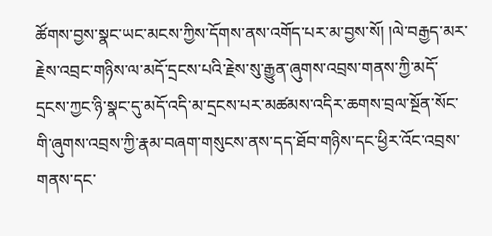ཚོགས་བྱས་སྣང་ཡང་མངས་ཀྱིས་དོགས་ནས་འགོད་པར་མ་བྱས་སོ། །ལེ་བརྒྱད་མར་རྗེས་འབྲང་གཉིས་ལ་མདོ་དྲངས་པའི་རྗེས་སུ་རྒྱུན་ཞུགས་འབྲས་གནས་ཀྱི་མདོ་དྲངས་ཀྱང་ཉི་སྣང་དུ་མདོ་འདི་མ་དྲངས་པར་མཚམས་འདིར་ཆགས་བྲལ་སྔོན་སོང་གི་ཞུགས་འབྲས་ཀྱི་རྣམ་བཞག་གསུངས་ནས་དད་ཐོབ་གཉིས་དང་ཕྱིར་འོང་འབྲས་གནས་དང་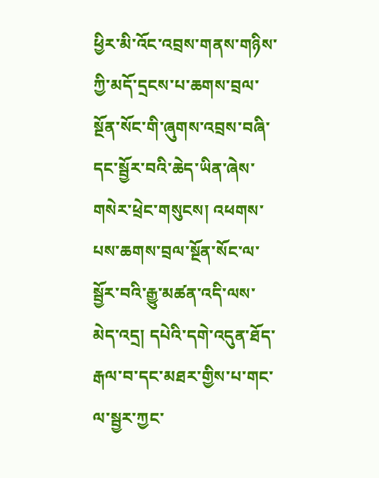ཕྱིར་མི་འོང་འབྲས་གནས་གཉིས་ཀྱི་མདོ་དྲངས་པ་ཆགས་བྲལ་སྔོན་སོང་གི་ཞུགས་འབྲས་བཞི་དང་སྦྱོར་བའི་ཆེད་ཡིན་ཞེས་གསེར་ཕྲེང་གསུངས། འཕགས་པས་ཆགས་བྲལ་སྔོན་སོང་ལ་སྦྱོར་བའི་རྒྱུ་མཚན་འདི་ལས་མེད་འདྲ། དཔེའི་དགེ་འདུན་ཐོད་རྒལ་བ་དང་མཐར་གྱིས་པ་གང་ལ་སྦྱར་ཀྱང་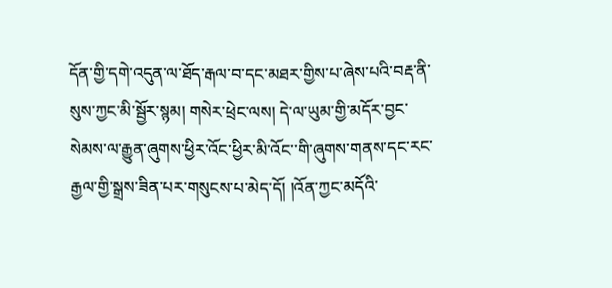དོན་གྱི་དགེ་འདུན་ལ་ཐོད་རྒལ་བ་དང་མཐར་གྱིས་པ་ཞེས་པའི་བརྡ་ནི་སུས་ཀྱང་མི་སྦྱོར་སྙམ། གསེར་ཕྲེང་ལས། དེ་ལ་ཡུམ་གྱི་མདོར་བྱང་སེམས་ལ་རྒྱུན་ཞུགས་ཕྱིར་འོང་ཕྱིར་མི་འོང་་གི་ཞུགས་གནས་དང་རང་རྒྱལ་གྱི་སྒྲས་ཟིན་པར་གསུངས་པ་མེད་དོ། །འོན་ཀྱང་མདོའི་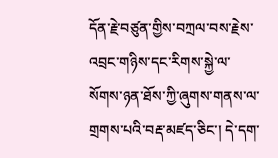དོན་རྗེ་བཙུན་གྱིས་བཀྲལ་བས་རྗེས་འབྲང་གཉིས་དང་རིགས་སྐྱེ་ལ་སོགས་ཉན་ཐོས་ཀྱི་ཞུགས་གནས་ལ་གྲགས་པའི་བརྡ་མཛད་ཅིང་། དེ་དག་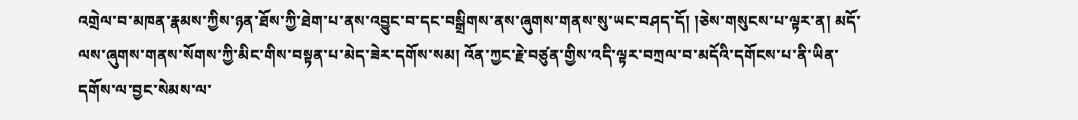འགྲེལ་བ་མཁན་རྣམས་ཀྱིས་ཉན་ཐོས་ཀྱི་ཐེག་པ་ནས་འབྱུང་བ་དང་བསྒྲིགས་ནས་ཞུགས་གནས་སུ་ཡང་བཤད་དོ། །ཅེས་གསུངས་པ་ལྟར་ན། མདོ་ལས་ཞུགས་གནས་སོགས་ཀྱི་མིང་གིས་བསྟན་པ་མེད་ཟེར་དགོས་སམ། འོན་ཀྱང་རྗེ་བཙུན་གྱིས་འདི་ལྟར་བཀྲལ་བ་མདོའི་དགོངས་པ་ནི་ཡིན་དགོས་ལ་བྱང་སེམས་ལ་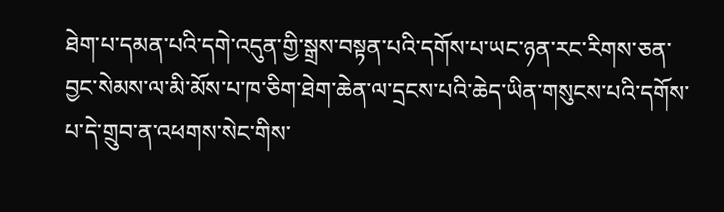ཐེག་པ་དམན་པའི་དགེ་འདུན་གྱི་སྒྲས་བསྟན་པའི་དགོས་པ་ཡང་ཉན་རང་རིགས་ཅན་བྱང་སེམས་ལ་མི་མོས་པ་ཁ་ཅིག་ཐེག་ཆེན་ལ་དྲངས་པའི་ཆེད་ཡིན་གསུངས་པའི་དགོས་པ་དེ་གྲུབ་ན་འཕགས་སེང་གིས་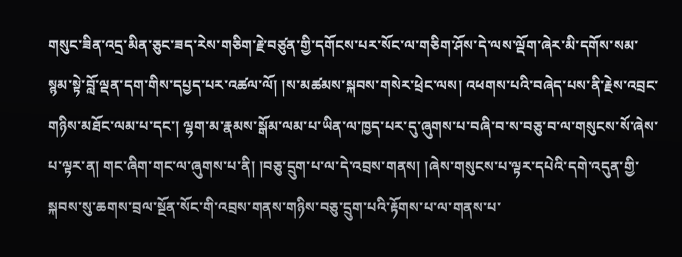གསུང་ཟིན་འདྲ་མིན་ཅུང་ཟད་རེས་གཅིག་རྗེ་བཙུན་གྱི་དགོངས་པར་སོང་ལ་གཅིག་ཤོས་དེ་ལས་ལྡོག་ཞེར་མི་དགོས་སམ་སྙམ་སྟེ་བློ་ལྡན་དག་གིས་དཔྱད་པར་འཚལ་ལོ། །ས་མཚམས་སྐབས་གསེར་ཕྲེང་ལས། འཕགས་པའི་བཞེད་པས་ནི་རྗེས་འབྲང་གཉིས་མཐོང་ལམ་པ་དང་། ལྷག་མ་རྣམས་སྒོམ་ལམ་པ་ཡིན་ལ་ཁྱད་པར་དུ་ཞུགས་པ་བཞི་བ་ས་བཅུ་བ་ལ་གསུངས་སོ་ཞེས་པ་ལྟར་ན། གང་ཞིག་གང་ལ་ཞུགས་པ་ནི། །བཅུ་དྲུག་པ་ལ་དེ་འབྲས་གནས། །ཞེས་གསུངས་པ་ལྟར་དཔེའི་དགེ་འདུན་གྱི་སྐབས་སུ་ཆགས་བྲལ་སྔོན་སོང་གི་འབྲས་གནས་གཉིས་བཅུ་དྲུག་པའི་རྟོགས་པ་ལ་གནས་པ་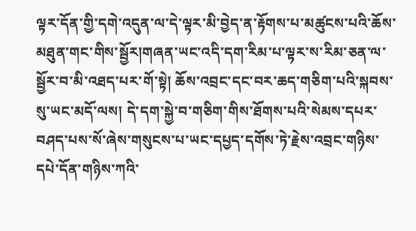ལྟར་དོན་གྱི་དགེ་འདུན་ལ་དེ་ལྟར་མི་བྱེད་ན་རྟོགས་པ་མཚུངས་པའི་ཆོས་མཐུན་གང་གིས་སྦྱོར།གཞན་ཡང་འདི་དག་རིམ་པ་ལྟར་ས་རིམ་ཅན་ལ་སྦྱོར་བ་མི་འཐད་པར་གོ་སྟེ། ཆོས་འབྲང་དང་བར་ཆད་གཅིག་པའི་སྐབས་སུ་ཡང་མདོ་ལས། དེ་དག་སྐྱེ་བ་གཅིག་གིས་ཐོགས་པའི་སེམས་དཔར་བཤད་པས་སོ་ཞེས་གསུངས་པ་ཡང་དཔྱད་དགོས་ཏེ་རྗེས་འབྲང་གཉིས་དཔེ་དོན་གཉིས་ཀའི་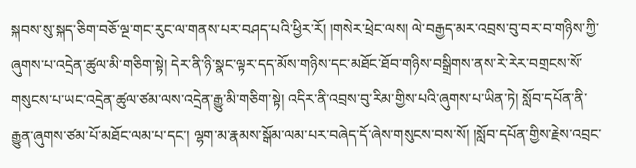སྐབས་སུ་སྐད་ཅིག་བཅོ་ལྔ་གང་རུང་ལ་གནས་པར་བཤད་པའི་ཕྱིར་རོ། །གསེར་ཕྲེང་ལས། ལེ་བརྒྱད་མར་འབྲས་བུ་བར་བ་གཉིས་ཀྱི་ཞུགས་པ་འདྲེན་ཚུལ་མི་གཅིག་སྟེ། དེར་ནི་ཉི་སྣང་ལྟར་དད་མོས་གཉིས་དང་མཐོང་ཐོབ་གཉིས་བསྒྲིགས་ནས་རེ་རེར་བགྲངས་སོ་གསུངས་པ་ཡང་འདྲེན་ཚུལ་ཙམ་ལས་འདྲེན་རྒྱུ་མི་གཅིག་སྟེ། འདིར་ནི་འབྲས་བུ་རིམ་གྱིས་པའི་ཞུགས་པ་ཡིན་ཏེ། སློབ་དཔོན་ནི་རྒྱུན་ཞུགས་ཙམ་པོ་མཐོང་ལམ་པ་དང་། ལྷག་མ་རྣམས་སྒོམ་ལམ་པར་བཞེད་དོ་ཞེས་གསུངས་བས་སོ། །སློབ་དཔོན་གྱིས་རྗེས་འབྲང་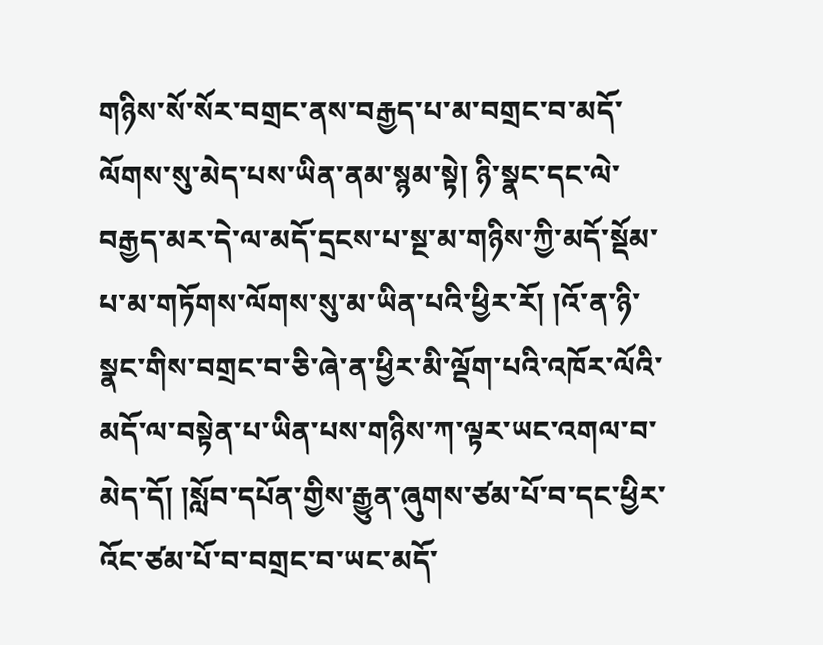གཉིས་སོ་སོར་བགྲང་ནས་བརྒྱད་པ་མ་བགྲང་བ་མདོ་ལོགས་སུ་མེད་པས་ཡིན་ནམ་སྙམ་སྟེ། ཉི་སྣང་དང་ལེ་བརྒྱད་མར་དེ་ལ་མདོ་དྲངས་པ་སྔ་མ་གཉིས་ཀྱི་མདོ་སྡོམ་པ་མ་གཏོགས་ལོགས་སུ་མ་ཡིན་པའི་ཕྱིར་རོ། །འོ་ན་ཉི་སྣང་གིས་བགྲང་བ་ཅི་ཞེ་ན་ཕྱིར་མི་ལྡོག་པའི་འཁོར་ལོའི་མདོ་ལ་བསྟེན་པ་ཡིན་པས་གཉིས་ཀ་ལྟར་ཡང་འགལ་བ་མེད་དོ། །སློབ་དཔོན་གྱིས་རྒྱུན་ཞུགས་ཙམ་པོ་བ་དང་ཕྱིར་འོང་ཙམ་པོ་བ་བགྲང་བ་ཡང་མདོ་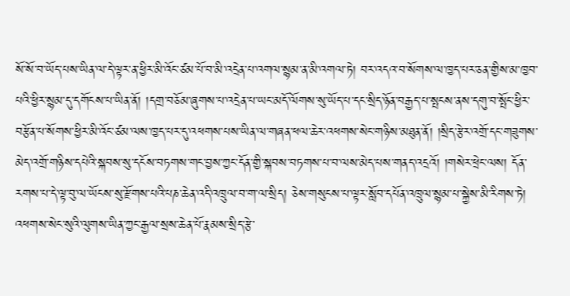སོ་སོ་བ་ཡོད་པས་ཡིན་ལ་དེ་ལྟར་ན་ཕྱིར་མི་འོང་ཙམ་པོ་བ་མི་འདྲེན་པ་འགལ་སྙམ་ན་མི་འགལ་ཏེ། བར་འདའ་བ་སོགས་ལ་ཁྱད་པར་ཅན་གྱིས་མ་ཁྱབ་པའི་ཕྱིར་སྙམ་དུ་དགོངས་པ་ཡིན་ནོ། །དགྲ་བཅོམ་ཞུགས་པ་འདྲེན་པ་ཡང་མདོ་ལོགས་སུ་ཡོད་པ་དང་སྲིད་ཉོན་བརྒྱད་པ་སྤངས་ནས་དགུ་བ་སྤོང་ཕྱིར་བརྩོན་པ་སོགས་ཕྱིར་མི་འོང་ཙམ་ལས་ཁྱད་པར་དུ་འཕགས་པས་ཡིན་ལ་གཞན་ཕལ་ཆེར་འཕགས་སེང་གཉིས་མཐུན་ནོ། །སྲིད་རྩེར་འགྲོ་དང་གཟུགས་མེད་འགྲོ་གཉིས་དཔེའི་སྐབས་སུ་དངོས་བཏགས་གང་བྱས་ཀྱང་དོན་གྱི་སྐབས་བཏགས་པ་བ་ལས་མེད་པས་གནད་འདྲའོ། །གསེར་ཕྲེང་ལས། དོན་རགས་པ་དེ་ལྟ་བུ་ལ་ཡོངས་སུ་རྫོགས་པའི་པཎ་ཆེན་འདི་འཁྲུལ་བ་ག་ལ་སྲིད། ཅེས་གསུངས་པ་ལྟར་སློབ་དཔོན་འཁྲུལ་སྙམ་པ་སྐྱེས་མི་རིགས་ཏེ། འཕགས་སེང་སུའི་ལུགས་ཡིན་ཀྱང་རྒྱལ་སྲས་ཆེན་པོ་རྣམས་སྲིད་རྩེ་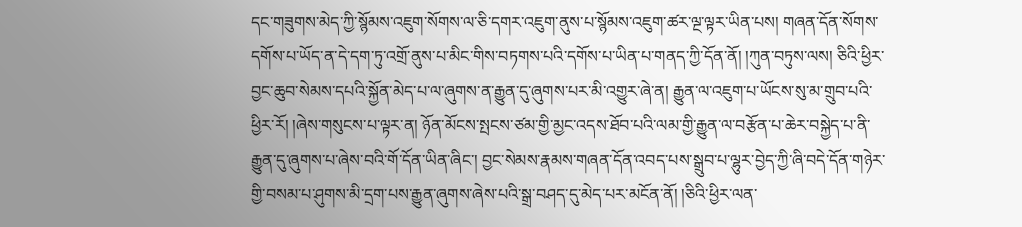དང་གཟུགས་མེད་ཀྱི་སྙོམས་འཇུག་སོགས་ལ་ཅི་དགར་འཇུག་ནུས་པ་སྙོམས་འཇུག་ཚར་ལྔ་ལྟར་ཡིན་པས། གཞན་དོན་སོགས་དགོས་པ་ཡོད་ན་དེ་དག་ཏུ་འགྲོ་ནུས་པ་མིང་གིས་བཏགས་པའི་དགོས་པ་ཡིན་པ་གནད་ཀྱི་དོན་ནོ། །ཀུན་བཏུས་ལས། ཅིའི་ཕྱིར་བྱང་ཆུབ་སེམས་དཔའི་སྐྱོན་མེད་པ་ལ་ཞུགས་ན་རྒྱུན་དུ་ཞུགས་པར་མི་འགྱུར་ཞེ་ན། རྒྱུན་ལ་འཇུག་པ་ཡོངས་སུ་མ་གྲུབ་པའི་ཕྱིར་རོ། །ཞེས་གསུངས་པ་ལྟར་ན། ཉོན་མོངས་སྤངས་ཙམ་གྱི་མྱང་འདས་ཐོབ་པའི་ལམ་གྱི་རྒྱུན་ལ་བརྩོན་པ་ཆེར་བསྐྱེད་པ་ནི་རྒྱུན་དུ་ཞུགས་པ་ཞེས་བའི་གོ་དོན་ཡིན་ཞིང་། བྱང་སེམས་རྣམས་གཞན་དོན་འབད་པས་སྒྲུབ་པ་ལྷུར་བྱེད་ཀྱི་ཞི་བདེ་དོན་གཉེར་གྱི་བསམ་པ་ཤུགས་མི་དྲག་པས་རྒྱུན་ཞུགས་ཞེས་པའི་སྒྲ་བཤད་དུ་མེད་པར་མངོན་ནོ། །ཅིའི་ཕྱིར་ལན་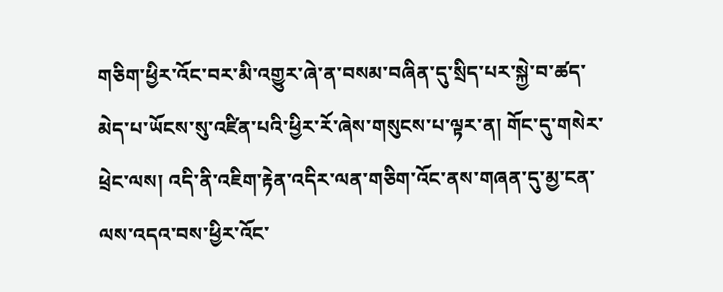གཅིག་ཕྱིར་འོང་བར་མི་འགྱུར་ཞེ་ན་བསམ་བཞིན་དུ་སྲིད་པར་སྐྱེ་བ་ཚད་མེད་པ་ཡོངས་སུ་འཛིན་པའི་ཕྱིར་རོ་ཞེས་གསུངས་པ་ལྟར་ན། གོང་དུ་གསེར་ཕྲེང་ལས། འདི་ནི་འཇིག་རྟེན་འདིར་ལན་གཅིག་འོང་ནས་གཞན་དུ་མྱ་ངན་ལས་འདའ་བས་ཕྱིར་འོང་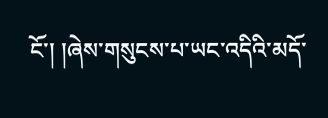ངོ་། །ཞེས་གསུངས་པ་ཡང་འདིའི་མདོ་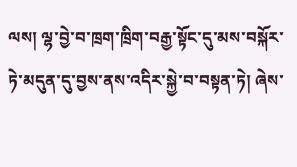ལས། ལྷ་བྱེ་བ་ཁྲག་ཁྲིག་བརྒྱ་སྟོང་དུ་མས་བསྐོར་ཏེ་མདུན་དུ་བྱས་ནས་འདིར་སྐྱེ་བ་བསྟན་ཏེ། ཞེས་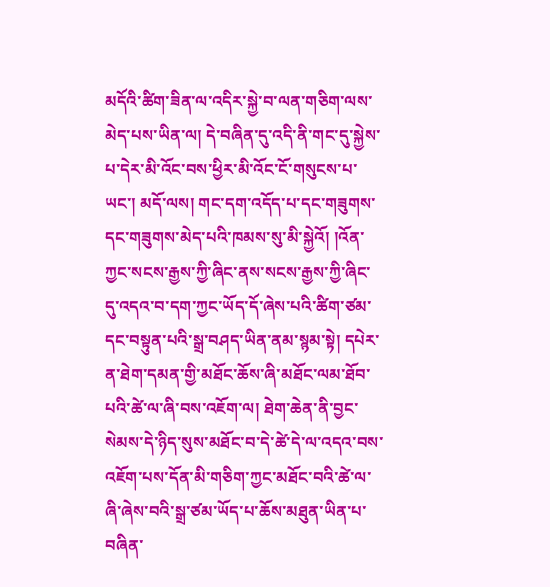མདོའི་ཚིག་ཟིན་ལ་འདིར་སྐྱེ་བ་ལན་གཅིག་ལས་མེད་པས་ཡིན་ལ། དེ་བཞིན་དུ་འདི་ནི་གང་དུ་སྐྱེས་པ་དེར་མི་འོང་བས་ཕྱིར་མི་འོང་ངོ་གསུངས་པ་ཡང་། མདོ་ལས། གང་དག་འདོད་པ་དང་གཟུགས་དང་གཟུགས་མེད་པའི་ཁམས་སུ་མི་སྐྱེའོ། །འོན་ཀྱང་སངས་རྒྱས་ཀྱི་ཞིང་ནས་སངས་རྒྱས་ཀྱི་ཞིང་དུ་འདའ་བ་དག་ཀྱང་ཡོད་དོ་ཞེས་པའི་ཚིག་ཙམ་དང་བསྟུན་པའི་སྒྲ་བཤད་ཡིན་ནམ་སྙམ་སྟེ། དཔེར་ན་ཐེག་དམན་གྱི་མཐོང་ཆོས་ཞི་མཐོང་ལམ་ཐོབ་པའི་ཚེ་ལ་ཞི་བས་འཇོག་ལ། ཐེག་ཆེན་ནི་བྱང་སེམས་དེ་ཉིད་སུས་མཐོང་བ་དེ་ཚེ་དེ་ལ་འདའ་བས་འཇོག་པས་དོན་མི་གཅིག་ཀྱང་མཐོང་བའི་ཚེ་ལ་ཞི་ཞེས་བའི་སྒྲ་ཙམ་ཡོད་པ་ཆོས་མཐུན་ཡིན་པ་བཞིན་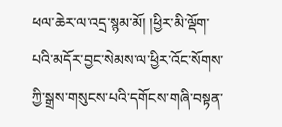ཕལ་ཆེར་ལ་འདྲ་སྙམ་མོ། །ཕྱིར་མི་ལྡོག་པའི་མདོར་བྱང་སེམས་ལ་ཕྱིར་འོང་སོགས་ཀྱི་སྒྲས་གསུངས་པའི་དགོངས་གཞི་བསྟན་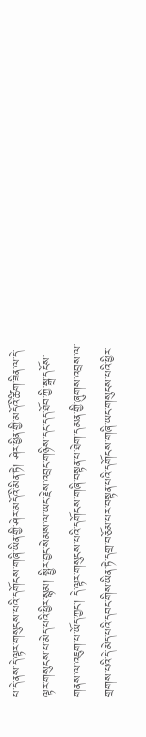པ་དེ་ནས་དེ་ལྟར་གསུངས་པའི་དགོངས་གཞི་ཡིན་གྱི་ཤེར་མདོའི་མིན་ཏེ། ཤེར་ཕྱིན་གྱི་མདོའི་ཚིག་ཟིན་ལ་དེ་ལྟར་གསུངས་པ་མེད་པའི་ཕྱིར་སྙམ། སྤྱིར་བྱང་སེམས་ལ་ཡང་རྗེས་འབྲང་གཉིས་དང་དད་ཐོབ་ཀྱི་སྒྲ་དངོས་གནས་ལ་འཇུག་པ་ཡོད་ཀྱང་། དེ་ལྟར་གསུངས་པའི་དགོངས་གཞི་བསྟན་པ་ཐེག་དམན་གྱི་ཞུགས་འབྲས་ལ་གྲགས་པའི་དེ་མེད་པའི་དབང་གིས་ཡིན་ཏེ་དགྲ་བཅོམ་པར་བསྟན་པའི་དགོངས་གཞི་ཡང་གསུངས་པའི་ཕྱིར་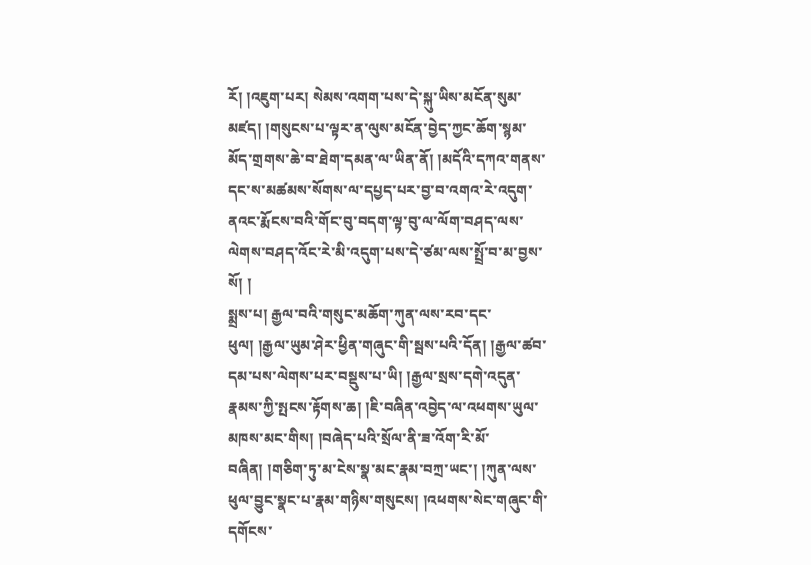རོ། །འཇུག་པར། སེམས་འགག་པས་དེ་སྐུ་ཡིས་མངོན་སུམ་མཛད། །གསུངས་པ་ལྟར་ན་ལུས་མངོན་བྱེད་ཀྱང་ཆོག་སྙམ་མོད་གྲགས་ཆེ་བ་ཐེག་དམན་ལ་ཡིན་ནོ། །མདོའི་དཀའ་གནས་དང་ས་མཚམས་སོགས་ལ་དཔྱད་པར་བྱ་བ་འགའ་རེ་འདུག་ནའང་རྨོངས་བའི་གོང་བུ་བདག་ལྟ་བུ་ལ་ལོག་བཤད་ལས་ལེགས་བཤད་འོང་རེ་མི་འདུག་པས་དེ་ཙམ་ལས་སྤྲོ་བ་མ་བྱས་སོ། །
སྨྲས་པ། རྒྱལ་བའི་གསུང་མཆོག་ཀུན་ལས་རབ་དང་ཕུལ། །རྒྱལ་ཡུམ་ཤེར་ཕྱིན་གཞུང་གི་སྦས་པའི་དོན། །རྒྱལ་ཚབ་དམ་པས་ལེགས་པར་བསྡུས་པ་ཡི། །རྒྱལ་སྲས་དགེ་འདུན་རྣམས་ཀྱི་སྤངས་རྟོགས་ཆ། །ཇི་བཞིན་འབྱེད་ལ་འཕགས་ཡུལ་མཁས་མང་གིས། །བཞེད་པའི་སྲོལ་ནི་ཟ་འོག་རི་མོ་བཞིན། །གཅིག་ཏུ་མ་ངེས་སྣ་མང་རྣམ་བཀྲ་ཡང་། །ཀུན་ལས་ཕུལ་བྱུང་སྣང་པ་རྣམ་གཉིས་གསུངས། །འཕགས་སེང་གཞུང་གི་དགོངས་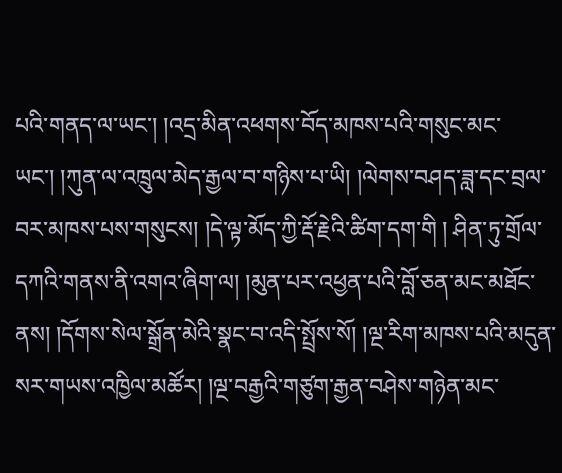པའི་གནད་ལ་ཡང་། །འདྲ་མིན་འཕགས་བོད་མཁས་པའི་གསུང་མང་ཡང་། །ཀུན་ལ་འཁྲུལ་མེད་རྒྱལ་བ་གཉིས་པ་ཡི། །ལེགས་བཤད་ཟླ་དང་བྲལ་བར་མཁས་པས་གསུངས། །དེ་ལྟ་མོད་ཀྱི་རྡོ་རྗེའི་ཚིག་དག་གི ། ཤིན་ཏུ་གྲོལ་དཀའི་གནས་ནི་འགའ་ཞིག་ལ། །མུན་པར་འཕྱན་པའི་བློ་ཅན་མང་མཐོང་ནས། །དོགས་སེལ་སྒྲོན་མེའི་སྣང་བ་འདི་སྤྲོས་སོ། །ལྔ་རིག་མཁས་པའི་མདུན་སར་གཡས་འཁྱིལ་མཚོར། །ལྔ་བརྒྱའི་གཙུག་རྒྱན་བཤེས་གཉེན་མང་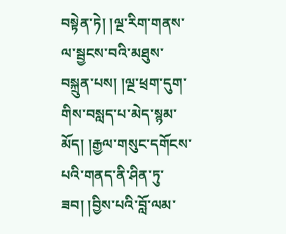བསྟེན་ཏེ། །ལྔ་རིག་གནས་ལ་སྦྱངས་བའི་མཐུས་བསྐྲུན་པས། །ལྔ་ཕྲག་དུག་གིས་བསླད་པ་མེད་སྙམ་མོད། །རྒྱལ་གསུང་དགོངས་པའི་གནད་ནི་ཤིན་ཏུ་ཟབ། །བྱིས་པའི་བློ་ལམ་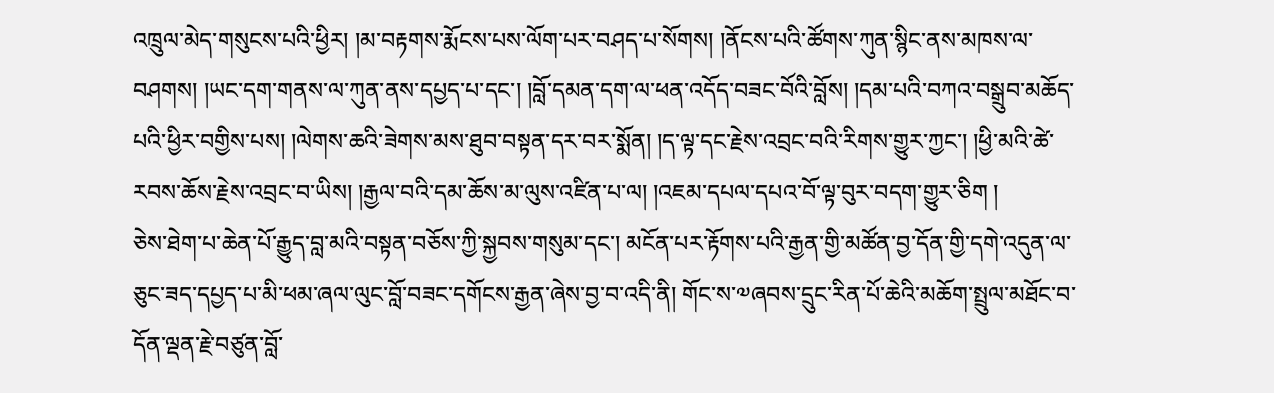འཁྲུལ་མེད་གསུངས་པའི་ཕྱིར། །མ་བརྟགས་རྨོངས་པས་ལོག་པར་བཤད་པ་སོགས། །ནོངས་པའི་ཚོགས་ཀུན་སྙིང་ནས་མཁས་ལ་བཤགས། །ཡང་དག་གནས་ལ་ཀུན་ནས་དཔྱད་པ་དང་། །བློ་དམན་དག་ལ་ཕན་འདོད་བཟང་བོའི་བློས། །དམ་པའི་བཀའ་བསྒྲུབ་མཆོད་པའི་ཕྱིར་བགྱིས་པས། །ལེགས་ཆའི་ཟེགས་མས་ཐུབ་བསྟན་དར་བར་སྨོན། །ད་ལྟ་དང་རྗེས་འབྲང་བའི་རིགས་གྱུར་ཀྱང་། །ཕྱི་མའི་ཚེ་རབས་ཆོས་རྗེས་འབྲང་བ་ཡིས། །རྒྱལ་བའི་དམ་ཆོས་མ་ལུས་འཛིན་པ་ལ། །འཇམ་དཔལ་དཔའ་བོ་ལྟ་བུར་བདག་གྱུར་ཅིག །
ཅེས་ཐེག་པ་ཆེན་པོ་རྒྱུད་བླ་མའི་བསྟན་བཅོས་ཀྱི་སྐྱབས་གསུམ་དང་། མངོན་པར་རྟོགས་པའི་རྒྱན་གྱི་མཚོན་བྱ་དོན་གྱི་དགེ་འདུན་ལ་ཅུང་ཟད་དཔྱད་པ་མི་ཕམ་ཞལ་ལུང་བློ་བཟང་དགོངས་རྒྱན་ཞེས་བྱ་བ་འདི་ནི། གོང་ས་༧ཞབས་དྲུང་རིན་པོ་ཆེའི་མཆོག་སྤྲུལ་མཐོང་བ་དོན་ལྡན་རྗེ་བཙུན་བློ་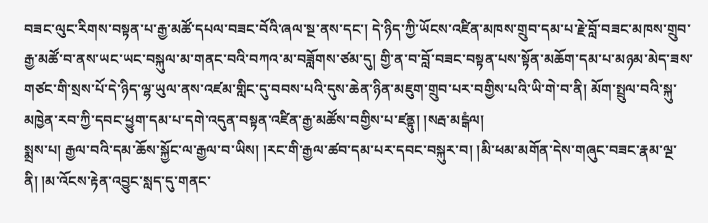བཟང་ལུང་རིགས་བསྟན་པ་རྒྱ་མཚོ་དཔལ་བཟང་བོའི་ཞལ་སྔ་ནས་དང་། དེ་ཉིད་ཀྱི་ཡོངས་འཛིན་མཁས་གྲུབ་དམ་པ་རྗེ་བློ་བཟང་མཁས་གྲུབ་རྒྱ་མཚོ་བ་ནས་ཡང་ཡང་བསྐུལ་མ་གནང་བའི་བཀའ་མ་བཟློགས་ཙམ་དུ། གྱི་ན་བ་བློ་བཟང་བསྟན་པས་སྟོན་མཆོག་དམ་པ་མཉམ་མེད་ཟས་གཙང་གི་སྲས་པོ་དེ་ཉིད་ལྷ་ཡུལ་ནས་འཛམ་གླིང་དུ་བབས་པའི་དུས་ཆེན་ཉིན་མཇུག་གྲུབ་པར་བགྱིས་པའི་ཡི་གེ་བ་ནི། མོག་སྤྲུལ་བའི་སྐུ་མཁྱེན་རབ་ཀྱི་དབང་ཕྱུག་དམ་པ་དགེ་འདུན་བསྟན་འཛིན་རྒྱ་མཚོས་བགྱིས་པ་ཛནྟུ། །སརྦ་མངྒཾལ།
སྨྲས་པ། རྒྱལ་བའི་དམ་ཆོས་སྐྱོང་ལ་རྒྱལ་བ་ཡིས། །རང་གི་རྒྱལ་ཚབ་དམ་པར་དབང་བསྐུར་བ། །མི་ཕམ་མགོན་དེས་གཞུང་བཟང་རྣམ་ལྔ་ནི། །མ་འོངས་རྟེན་འབྱུང་སླད་དུ་གནང་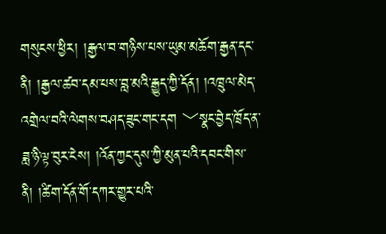གསུངས་ཕྱིར། །རྒྱལ་བ་གཉིས་པས་ཡུམ་མཆོག་རྒྱན་དང་ནི། །རྒྱལ་ཚབ་དམ་པས་བླ་མའི་རྒྱུད་ཀྱི་དོན། །འཁྲུལ་མེད་འགྲེལ་བའི་ལེགས་བཤད་ཟུང་གང་དག ﹀སྣང་བྱེད་ཁྲོད་ན་ཟླ་ཉི་ལྟ་བུར་ངེས། །འོན་ཀྱང་དུས་ཀྱི་མུན་པའི་དབང་གིས་ནི། །ཚིག་དོན་གོ་དཀར་གྱུར་པའི་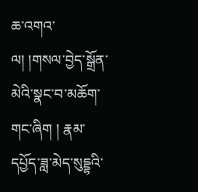ཆ་འགའ་ལ། །གསལ་བྱེད་སྒྲོན་མེའི་སྣང་བ་མཆོག་གང་ཞིག ། རྣམ་དཔྱོད་ཟླ་མེད་སུདྡྷའི་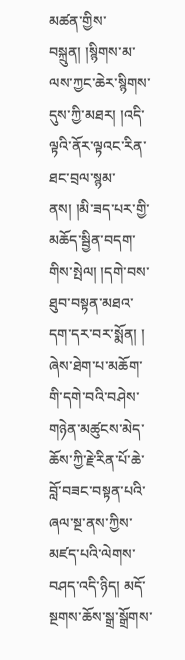མཚན་གྱིས་བསྐྲུན། །སྙིགས་མ་ལས་ཀྱང་ཆེར་སྙིགས་དུས་ཀྱི་མཐར། །འདི་ལྟའི་ནོར་ལྟའང་རིན་ཐང་བྲལ་སྙམ་ནས། །མི་ཟད་པར་གྱི་མཆོད་སྦྱིན་བདག་གིས་སྤེལ། །དགེ་བས་ཐུབ་བསྟན་མཐའ་དག་དར་བར་སྨོན། །
ཞེས་ཐེག་པ་མཆོག་གི་དགེ་བའི་བཤེས་གཉེན་མཚུངས་མེད་ཆོས་ཀྱི་རྗེ་རིན་པོ་ཆེ་བློ་བཟང་བསྟན་པའི་ཞལ་སྔ་ནས་ཀྱིས་མཛད་པའི་ལེགས་བཤད་འདི་ཉིད། མདོ་སྔགས་ཆོས་སྒྲ་སྒྲོགས་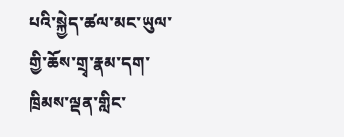པའི་སྐྱེད་ཚལ་མང་ཡུལ་གྱི་ཆོས་གྲྭ་རྣམ་དག་ཁྲིམས་ལྡན་གླིང་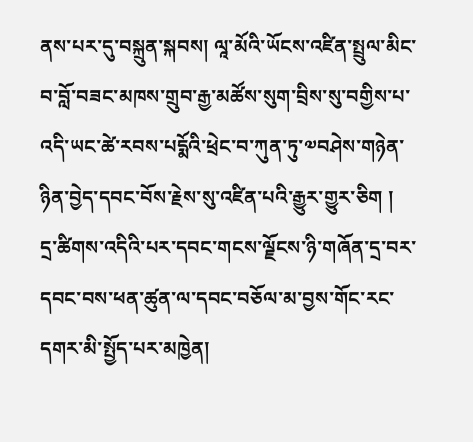ནས་པར་དུ་བསྐྲུན་སྐབས། ལཱ་མོའི་ཡོངས་འཛིན་སྤྲུལ་མིང་བ་བློ་བཟང་མཁས་གྲུབ་རྒྱ་མཚོས་སུག་བྲིས་སུ་བགྱིས་པ་འདི་ཡང་ཚེ་རབས་པདྨོའི་ཕྲེང་བ་ཀུན་ཏུ་༧བཤེས་གཉེན་ཉིན་བྱེད་དབང་བོས་རྗེས་སུ་འཛིན་པའི་རྒྱུར་གྱུར་ཅིག །
དྲ་ཚིགས་འདིའི་པར་དབང་གངས་ལྗོངས་ཉི་གཞོན་དྲ་བར་དབང་བས་ཕན་ཚུན་ལ་དབང་བཅོལ་མ་བྱས་གོང་རང་དགར་མི་སྤྱོད་པར་མཁྱེན།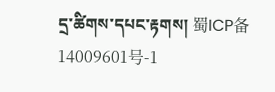དྲ་ཚིགས་དཔང་རྟགས། 蜀ICP备14009601号-1